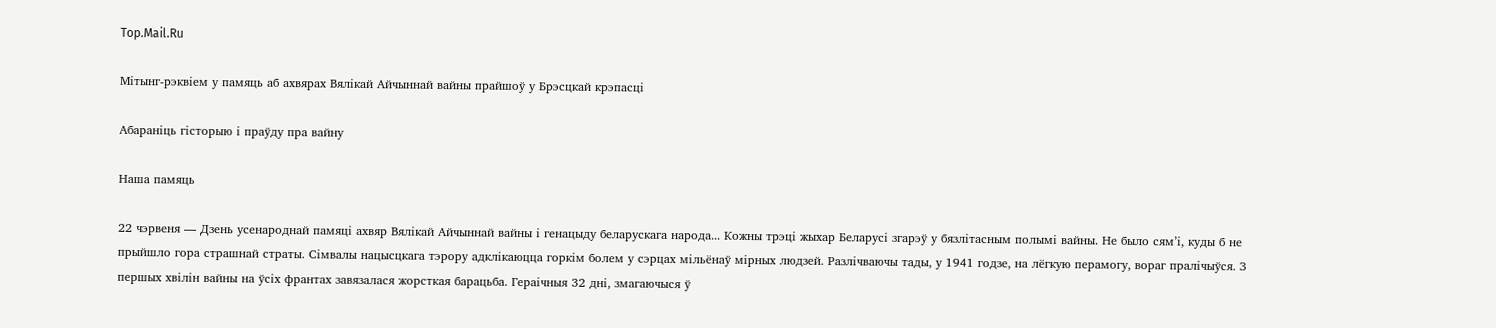Top.Mail.Ru

Мітынг-рэквіем у памяць аб ахвярах Вялікай Айчыннай вайны прайшоў у Брэсцкай крэпасці

Абараніць гісторыю і праўду пра вайну

Наша памяць

22 чэрвеня — Дзень усенароднай памяці ахвяр Вялікай Айчыннай вайны і генацыду беларускага народа... Кожны трэці жыхар Беларусі згарэў у бязлітасным полымі вайны. Не было сям’і, куды б не прыйшло гора страшнай страты. Сімвалы нацысцкага тэрору адклікаюцца горкім болем у сэрцах мільёнаў мірных людзей. Разлічваючы тады, у 1941 годзе, на лёгкую перамогу, вораг пралічыўся. З першых хвілін вайны на ўсіх франтах завязалася жорсткая барацьба. Гераічныя 32 дні, змагаючыся ў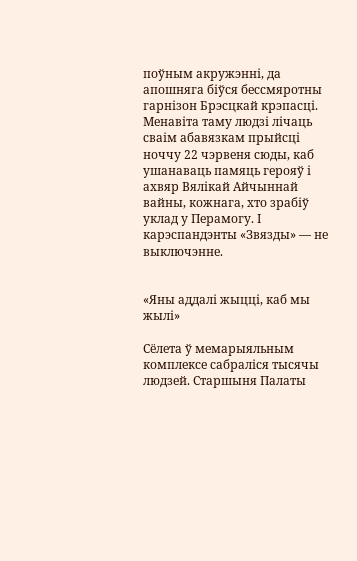поўным акружэнні, да апошняга біўся бессмяротны гарнізон Брэсцкай крэпасці. Менавіта таму людзі лічаць сваім абавязкам прыйсці ноччу 22 чэрвеня сюды, каб ушанаваць памяць герояў і ахвяр Вялікай Айчыннай вайны, кожнага, хто зрабіў уклад у Перамогу. І карэспандэнты «Звязды» — не выключэнне.


«Яны аддалі жыцці, каб мы жылі»

Сёлета ў мемарыяльным комплексе сабраліся тысячы людзей. Старшыня Палаты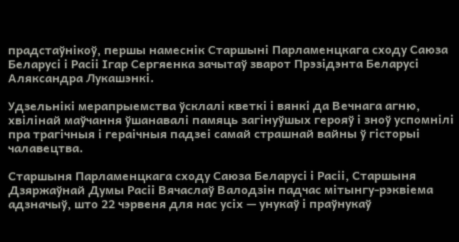прадстаўнікоў, першы намеснік Старшыні Парламенцкага сходу Саюза Беларусі і Расіі Ігар Сергяенка зачытаў зварот Прэзідэнта Беларусі Аляксандра Лукашэнкі.

Удзельнікі мерапрыемства ўсклалі кветкі і вянкі да Вечнага агню, хвілінай маўчання ўшанавалі памяць загінуўшых герояў і зноў успомнілі пра трагічныя і гераічныя падзеі самай страшнай вайны ў гісторыі чалавецтва.

Старшыня Парламенцкага сходу Саюза Беларусі і Расіі, Старшыня Дзяржаўнай Думы Расіі Вячаслаў Валодзін падчас мітынгу-рэквіема адзначыў, што 22 чэрвеня для нас усіх — унукаў і праўнукаў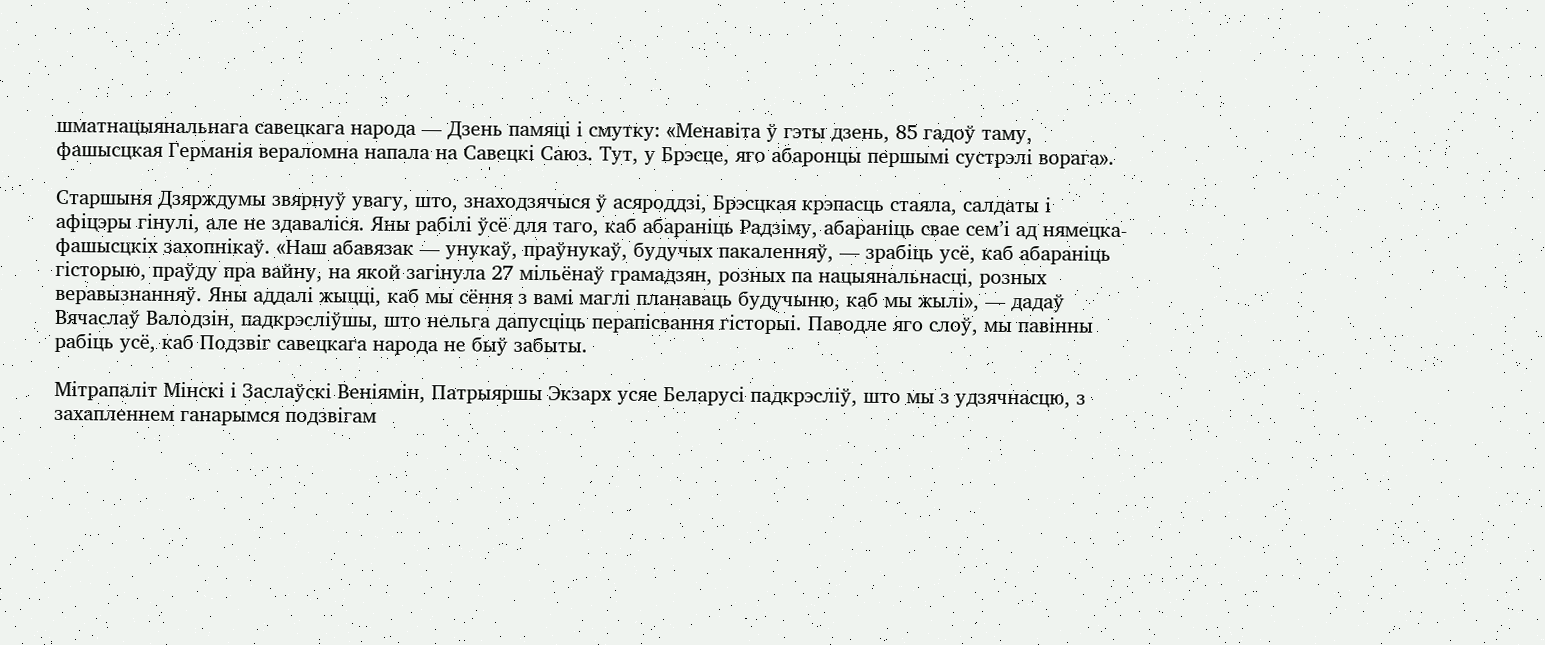шматнацыянальнага савецкага народа — Дзень памяці і смутку: «Менавіта ў гэты дзень, 85 гадоў таму, фашысцкая Германія вераломна напала на Савецкі Саюз. Тут, у Брэсце, яго абаронцы першымі сустрэлі ворага».

Старшыня Дзярждумы звярнуў увагу, што, знаходзячыся ў асяроддзі, Брэсцкая крэпасць стаяла, салдаты і афіцэры гінулі, але не здаваліся. Яны рабілі ўсё для таго, каб абараніць Радзіму, абараніць свае сем’і ад нямецка-фашысцкіх захопнікаў. «Наш абавязак — унукаў, праўнукаў, будучых пакаленняў, — зрабіць усё, каб абараніць гісторыю, праўду пра вайну, на якой загінула 27 мільёнаў грамадзян, розных па нацыянальнасці, розных веравызнанняў. Яны аддалі жыцці, каб мы сёння з вамі маглі планаваць будучыню, каб мы жылі», — дадаў Вячаслаў Валодзін, падкрэсліўшы, што нельга дапусціць перапісвання гісторыі. Паводле яго слоў, мы павінны рабіць усё, каб Подзвіг савецкага народа не быў забыты.

Мітрапаліт Мінскі і Заслаўскі Веніямін, Патрыяршы Экзарх усяе Беларусі падкрэсліў, што мы з удзячнасцю, з захапленнем ганарымся подзвігам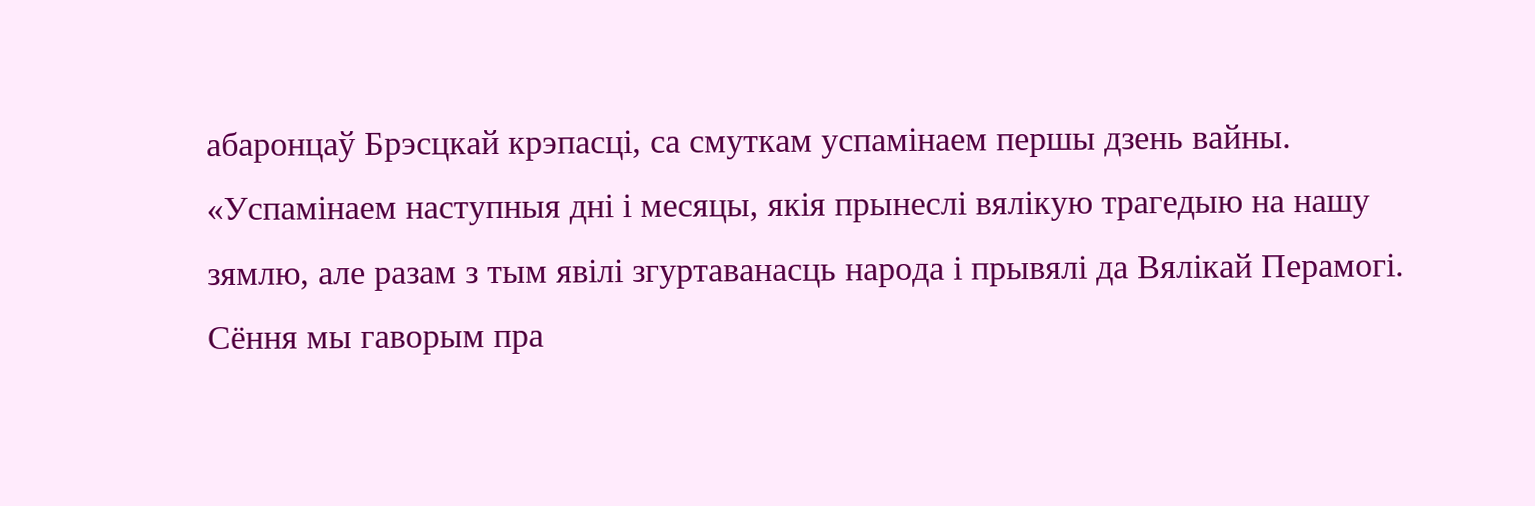абаронцаў Брэсцкай крэпасці, са смуткам успамінаем першы дзень вайны. «Успамінаем наступныя дні і месяцы, якія прынеслі вялікую трагедыю на нашу зямлю, але разам з тым явілі згуртаванасць народа і прывялі да Вялікай Перамогі. Сёння мы гаворым пра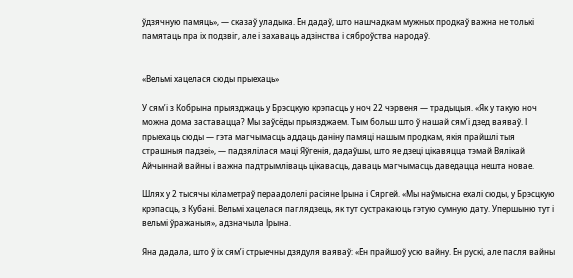ўдзячную памяць», — сказаў уладыка. Ён дадаў, што нашчадкам мужных продкаў важна не толькі памятаць пра іх подзвіг, але і захаваць адзінства і сяброўства народаў.


«Вельмі хацелася сюды прыехаць»

У сям’і з Кобрына прыязджаць у Брэсцкую крэпасць у ноч 22 чэрвеня — традыцыя. «Як у такую ноч можна дома заставацца? Мы заўсёды прыязджаем. Тым больш што ў нашай сям’і дзед ваяваў. І прыехаць сюды — гэта магчымасць аддаць даніну памяці нашым продкам, якія прайшлі тыя страшныя падзеі», — падзялілася маці Яўгенія, дадаўшы, што яе дзеці цікавяцца тэмай Вялікай Айчыннай вайны і важна падтрымліваць цікавасць, даваць магчымасць даведацца нешта новае.

Шлях у 2 тысячы кіламетраў пераадолелі расіяне Ірына і Сяргей. «Мы наўмысна ехалі сюды, у Брэсцкую крэпасць, з Кубані. Вельмі хацелася паглядзець, як тут сустракаюць гэтую сумную дату. Упершыню тут і вельмі ўражаныя», адзначыла Ірына.

Яна дадала, што ў іх сям’і стрыечны дзядуля ваяваў: «Ён прайшоў усю вайну. Ён рускі, але пасля вайны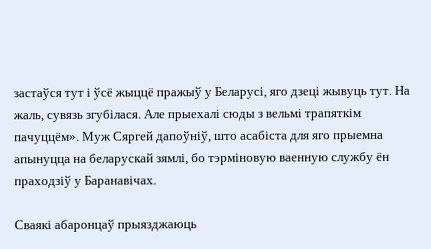застаўся тут і ўсё жыццё пражыў у Беларусі, яго дзеці жывуць тут. На жаль, сувязь згубілася. Але прыехалі сюды з вельмі трапяткім пачуццём». Муж Сяргей дапоўніў, што асабіста для яго прыемна апынуцца на беларускай зямлі, бо тэрміновую ваенную службу ён праходзіў у Баранавічах.

Сваякі абаронцаў прыязджаюць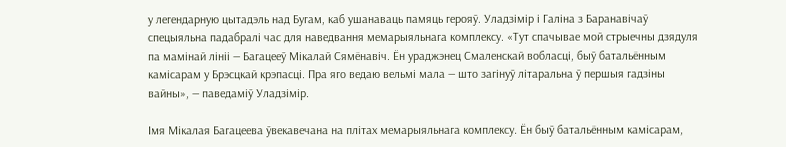у легендарную цытадэль над Бугам, каб ушанаваць памяць герояў. Уладзімір і Галіна з Баранавічаў спецыяльна падабралі час для наведвання мемарыяльнага комплексу. «Тут спачывае мой стрыечны дзядуля па мамінай лініі — Багацееў Мікалай Сямёнавіч. Ён ураджэнец Смаленскай вобласці, быў батальённым камісарам у Брэсцкай крэпасці. Пра яго ведаю вельмі мала — што загінуў літаральна ў першыя гадзіны вайны», — паведаміў Уладзімір.

Імя Мікалая Багацеева ўвекавечана на плітах мемарыяльнага комплексу. Ён быў батальённым камісарам,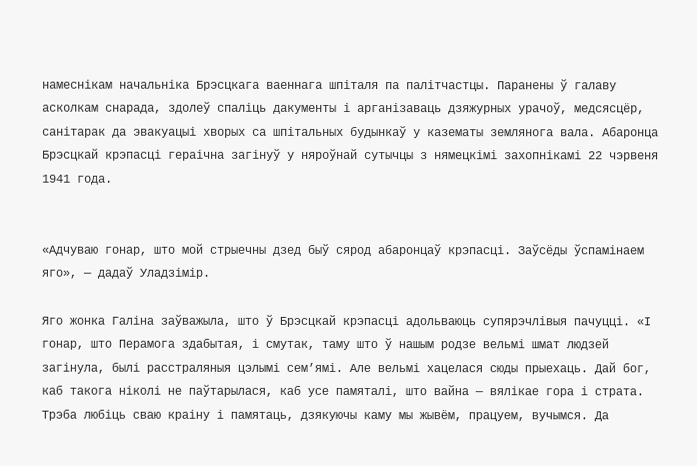намеснікам начальніка Брэсцкага ваеннага шпіталя па палітчастцы. Паранены ў галаву асколкам снарада, здолеў спаліць дакументы і арганізаваць дзяжурных урачоў, медсясцёр, санітарак да эвакуацыі хворых са шпітальных будынкаў у казематы землянога вала. Абаронца Брэсцкай крэпасці гераічна загінуў у няроўнай сутычцы з нямецкімі захопнікамі 22 чэрвеня 1941 года.


«Адчуваю гонар, што мой стрыечны дзед быў сярод абаронцаў крэпасці. Заўсёды ўспамінаем яго», — дадаў Уладзімір.

Яго жонка Галіна заўважыла, што ў Брэсцкай крэпасці адольваюць супярэчлівыя пачуцці. «І гонар, што Перамога здабытая, і смутак, таму што ў нашым родзе вельмі шмат людзей загінула, былі расстраляныя цэлымі сем’ямі. Але вельмі хацелася сюды прыехаць. Дай бог, каб такога ніколі не паўтарылася, каб усе памяталі, што вайна — вялікае гора і страта. Трэба любіць сваю краіну і памятаць, дзякуючы каму мы жывём, працуем, вучымся. Да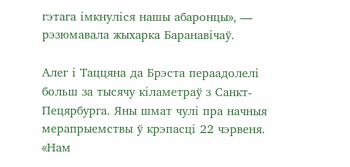гэтага імкнуліся нашы абаронцы», — рэзюмавала жыхарка Баранавічаў.

Алег і Таццяна да Брэста пераадолелі больш за тысячу кіламетраў з Санкт-Пецярбурга. Яны шмат чулі пра начныя мерапрыемствы ў крэпасці 22 чэрвеня. «Нам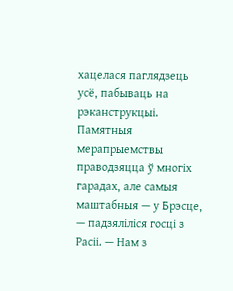хацелася паглядзець усё, пабываць на рэканструкцыі. Памятныя мерапрыемствы праводзяцца ў многіх гарадах, але самыя маштабныя — у Брэсце, — падзяліліся госці з Расіі. — Нам з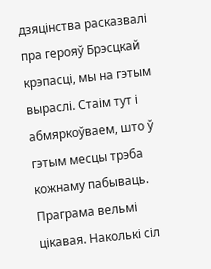дзяцінства расказвалі пра герояў Брэсцкай крэпасці, мы на гэтым выраслі. Стаім тут і абмяркоўваем, што ў гэтым месцы трэба кожнаму пабываць. Праграма вельмі цікавая. Наколькі сіл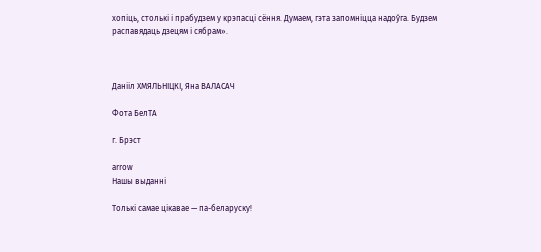хопіць, столькі і прабудзем у крэпасці сёння. Думаем, гэта запомніцца надоўга. Будзем распавядаць дзецям і сябрам».



Данііл ХМЯЛЬНІЦКІ, Яна ВАЛАСАЧ

Фота БелТА

г. Брэст

arrow
Нашы выданні

Толькі самае цікавае — па-беларуску!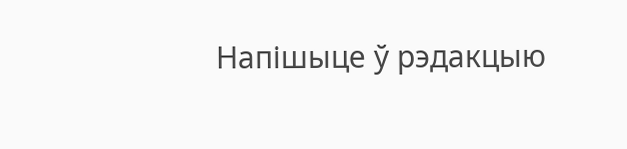Напішыце ў рэдакцыю